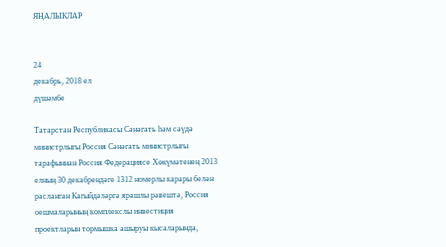ЯҢАЛЫКЛАР


24
декабрь, 2018 ел
дүшәмбе

Татарстан Республикасы Сәнәгать һәм сәүдә министрлыгы Россия Сәнәгать министрлыгы тарафыннан Россия Федерациясе Хөкүмәтенең 2013 елның 30 декабрендәге 1312 номерлы карары белән расланган Кагыйдәләргә ярашлы рәвештә, Россия оешмаларының комплекслы инвестиция проектларын тормышка ашыруы кысаларында,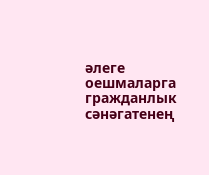әлеге оешмаларга гражданлык сәнәгатенең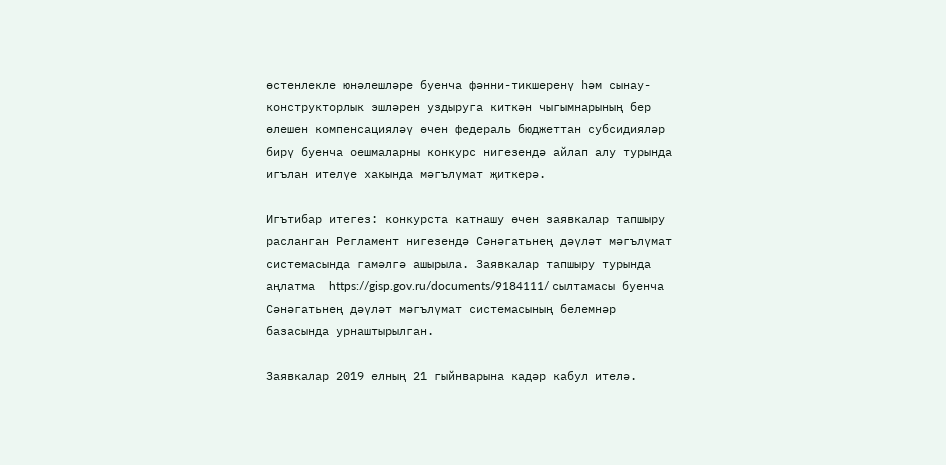өстенлекле юнәлешләре буенча фәнни-тикшеренү һәм сынау-конструкторлык эшләрен уздыруга киткән чыгымнарының бер өлешен компенсацияләү өчен федераль бюджеттан субсидияләр бирү буенча оешмаларны конкурс нигезендә айлап алу турында игълан ителүе хакында мәгълүмат җиткерә.

Игътибар итегез: конкурста катнашу өчен заявкалар тапшыру расланган Регламент нигезендә Сәнәгатьнең дәүләт мәгълүмат системасында гамәлгә ашырыла. Заявкалар тапшыру турында аңлатма  https://gisp.gov.ru/documents/9184111/ сылтамасы буенча Сәнәгатьнең дәүләт мәгълүмат системасының белемнәр базасында урнаштырылган.

Заявкалар 2019 елның 21 гыйнварына кадәр кабул ителә.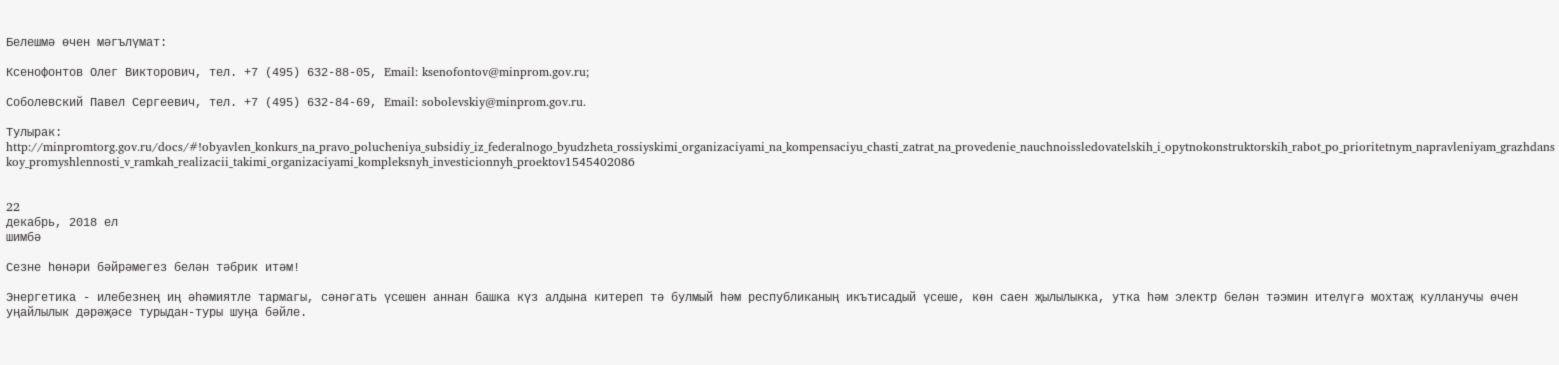Белешмә өчен мәгълүмат:

Ксенофонтов Олег Викторович, тел. +7 (495) 632-88-05, Email: ksenofontov@minprom.gov.ru;

Соболевский Павел Сергеевич, тел. +7 (495) 632-84-69, Email: sobolevskiy@minprom.gov.ru.

Тулырак: http://minpromtorg.gov.ru/docs/#!obyavlen_konkurs_na_pravo_polucheniya_subsidiy_iz_federalnogo_byudzheta_rossiyskimi_organizaciyami_na_kompensaciyu_chasti_zatrat_na_provedenie_nauchnoissledovatelskih_i_opytnokonstruktorskih_rabot_po_prioritetnym_napravleniyam_grazhdanskoy_promyshlennosti_v_ramkah_realizacii_takimi_organizaciyami_kompleksnyh_investicionnyh_proektov1545402086


22
декабрь, 2018 ел
шимбә

Сезне һөнәри бәйрәмегез белән тәбрик итәм!

Энергетика - илебезнең иң әһәмиятле тармагы, сәнәгать үсешен аннан башка күз алдына китереп тә булмый һәм республиканың икътисадый үсеше, көн саен җылылыкка, утка һәм электр белән тәэмин ителүгә мохтаҗ кулланучы өчен уңайлылык дәрәҗәсе турыдан-туры шуңа бәйле.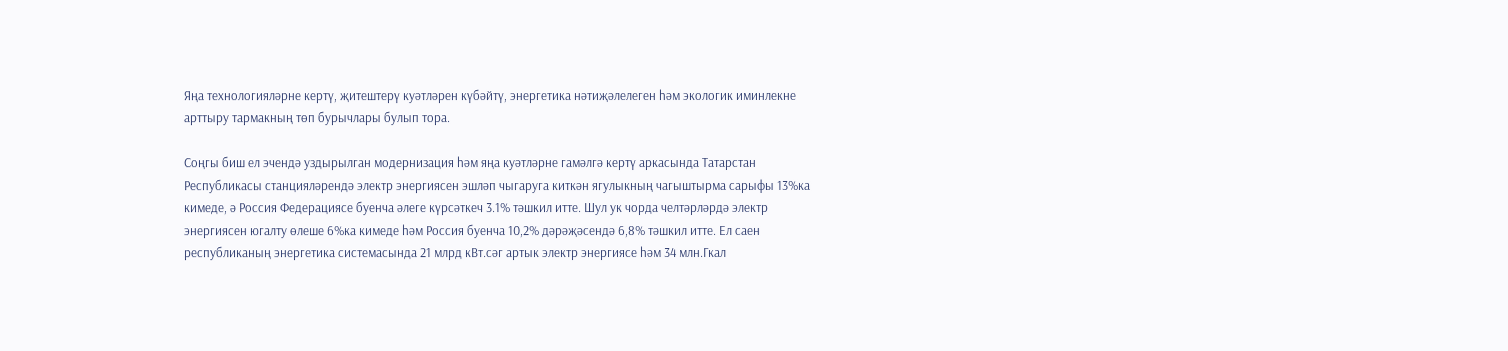Яңа технологияләрне кертү, җитештерү куәтләрен күбәйтү, энергетика нәтиҗәлелеген һәм экологик иминлекне арттыру тармакның төп бурычлары булып тора.

Соңгы биш ел эчендә уздырылган модернизация һәм яңа куәтләрне гамәлгә кертү аркасында Татарстан Республикасы станцияләрендә электр энергиясен эшләп чыгаруга киткән ягулыкның чагыштырма сарыфы 13%ка кимеде, ә Россия Федерациясе буенча әлеге күрсәткеч 3.1% тәшкил итте. Шул ук чорда челтәрләрдә электр энергиясен югалту өлеше 6%ка кимеде һәм Россия буенча 10,2% дәрәҗәсендә 6,8% тәшкил итте. Ел саен республиканың энергетика системасында 21 млрд кВт.сәг артык электр энергиясе һәм 34 млн.Гкал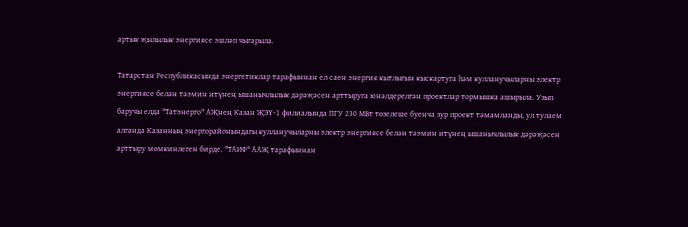артык җылылык энергиясе эшләп чыгарыла.

Татарстан Республикасында энергетиклар тарафыннан ел саен энергия кытлыгын кыскартуга һәм кулланучыларны электр энергиясе белән тәэмин итүнең ышанычлылык дәрәҗәсен арттыруга юнәлдерелгән проектлар тормышка ашырыла. Узып баручы елда "Татэнерго" АҖнең Казан ҖЭҮ-1 филиалында ПГУ 230 МВт төзелеше буенча зур проект тәмамланды, ул тулаем алганда Казанның энергорайонындагы кулланучыларны электр энергиясе белән тәэмин итүнең ышанычлылык дәрәҗәсен арттыру мөмкинлеген бирде. "ТАИФ" ААҖ тарафыннан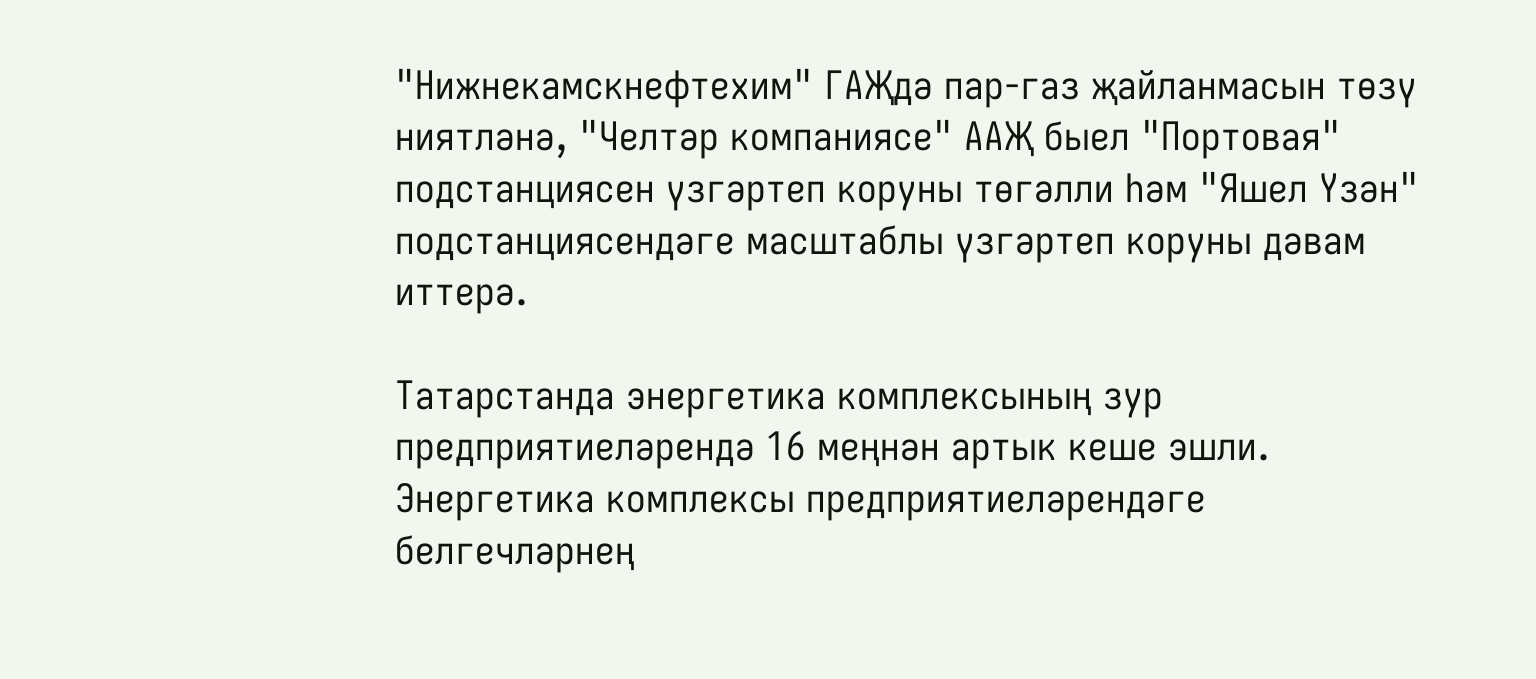"Нижнекамскнефтехим" ГАҖдә пар-газ җайланмасын төзү ниятләнә, "Челтәр компаниясе" ААҖ быел "Портовая" подстанциясен үзгәртеп коруны төгәлли һәм "Яшел Үзән" подстанциясендәге масштаблы үзгәртеп коруны дәвам иттерә.

Татарстанда энергетика комплексының зур предприятиеләрендә 16 меңнән артык кеше эшли. Энергетика комплексы предприятиеләрендәге белгечләрнең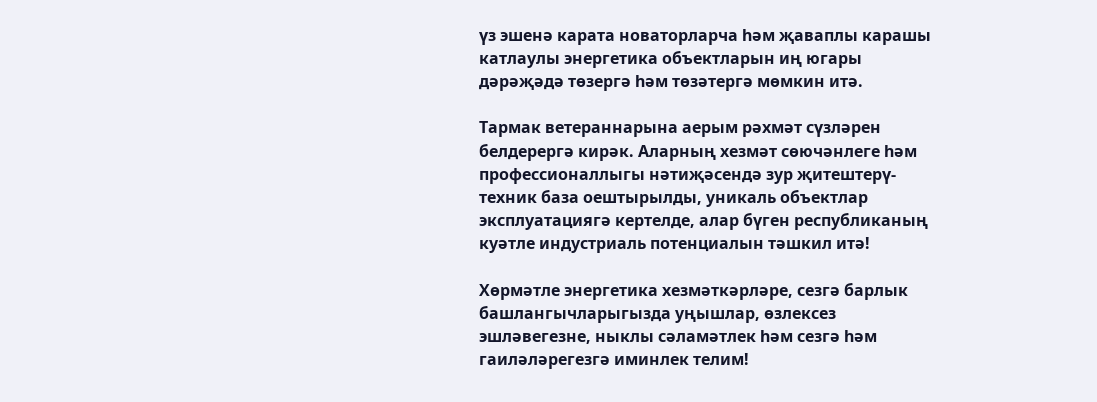үз эшенә карата новаторларча һәм җаваплы карашы катлаулы энергетика объектларын иң югары дәрәҗәдә төзергә һәм төзәтергә мөмкин итә.

Тармак ветераннарына аерым рәхмәт сүзләрен белдерергә кирәк. Аларның хезмәт сөючәнлеге һәм профессионаллыгы нәтиҗәсендә зур җитештерү-техник база оештырылды, уникаль объектлар эксплуатациягә кертелде, алар бүген республиканың куәтле индустриаль потенциалын тәшкил итә!

Хөрмәтле энергетика хезмәткәрләре, сезгә барлык башлангычларыгызда уңышлар, өзлексез эшләвегезне, ныклы сәламәтлек һәм сезгә һәм гаиләләрегезгә иминлек телим!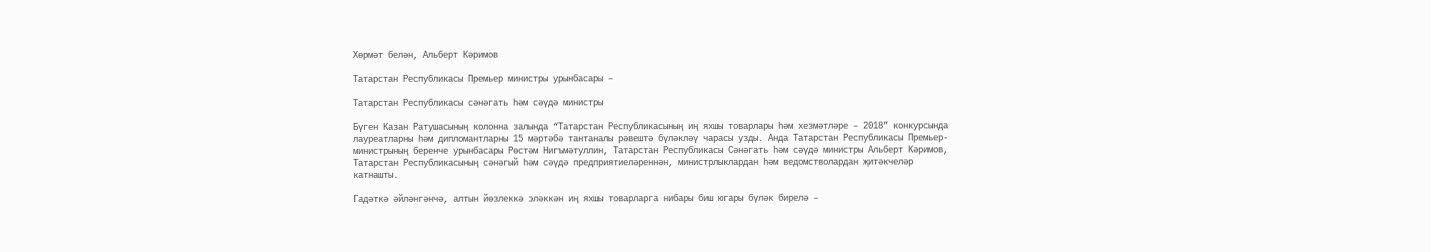Хөрмәт белән, Альберт Кәримов

Татарстан Республикасы Премьер министры урынбасары –

Татарстан Республикасы сәнәгать һәм сәүдә министры

Бүген Казан Ратушасының колонна залында “Татарстан Республикасының иң яхшы товарлары һәм хезмәтләре – 2018” конкурсында лауреатларны һәм дипломантларны 15 мәртәбә тантаналы рәвештә бүләкләү чарасы узды. Анда Татарстан Республикасы Премьер-министрының беренче урынбасары Рөстәм Нигъмәтуллин, Татарстан Республикасы Сәнәгать һәм сәүдә министры Альберт Кәримов, Татарстан Республикасының сәнәгый һәм сәүдә предприятиеләреннән, министрлыклардан һәм ведомстволардан җитәкчеләр катнашты.

Гадәткә әйләнгәнчә, алтын йөзлеккә эләккән иң яхшы товарларга нибары биш югары бүләк бирелә –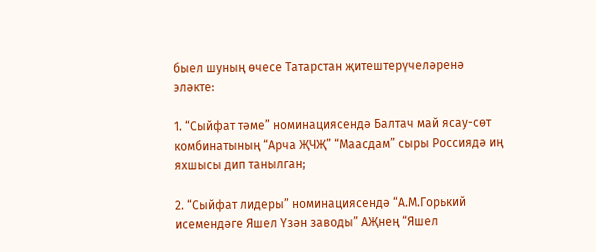быел шуның өчесе Татарстан җитештерүчеләренә эләкте:

1. “Сыйфат тәме” номинациясендә Балтач май ясау-сөт комбинатының “Арча ҖЧҖ” “Маасдам” сыры Россиядә иң яхшысы дип танылган;

2. “Сыйфат лидеры” номинациясендә “А.М.Горький исемендәге Яшел Үзән заводы” АҖнең “Яшел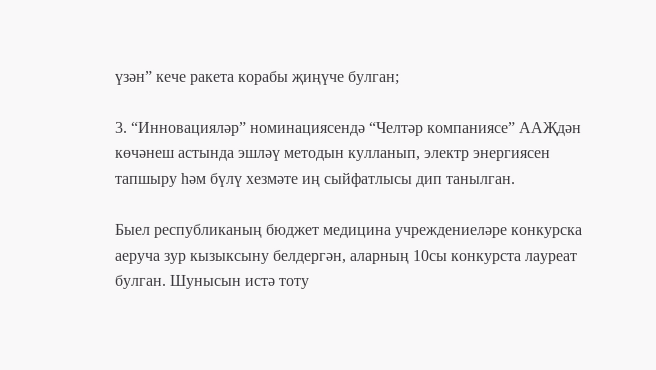үзән” кече ракета корабы җиңүче булган;

3. “Инновацияләр” номинациясендә “Челтәр компаниясе” ААҖдән көчәнеш астында эшләү методын кулланып, электр энергиясен тапшыру һәм бүлү хезмәте иң сыйфатлысы дип танылган.

Быел республиканың бюджет медицина учреждениеләре конкурска аеруча зур кызыксыну белдергән, аларның 10сы конкурста лауреат булган. Шунысын истә тоту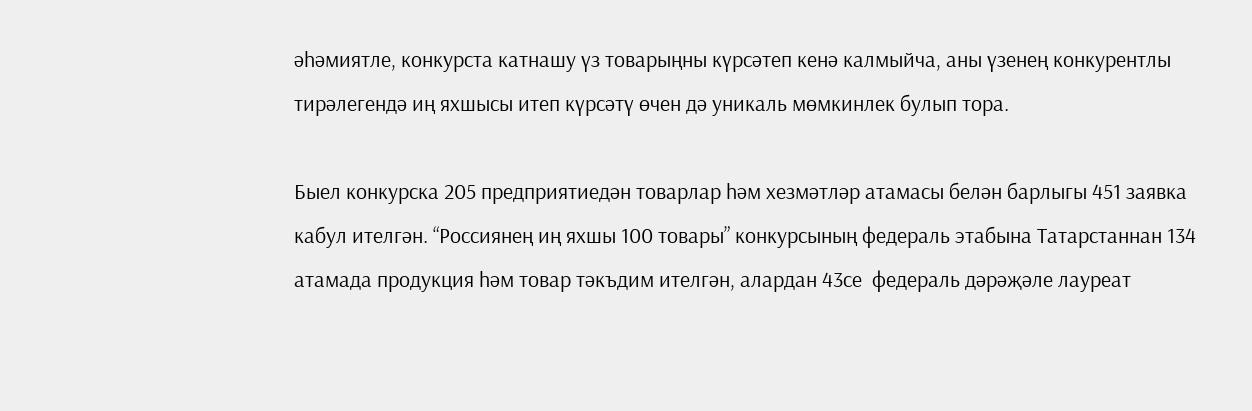әһәмиятле, конкурста катнашу үз товарыңны күрсәтеп кенә калмыйча, аны үзенең конкурентлы тирәлегендә иң яхшысы итеп күрсәтү өчен дә уникаль мөмкинлек булып тора.

Быел конкурска 205 предприятиедән товарлар һәм хезмәтләр атамасы белән барлыгы 451 заявка кабул ителгән. “Россиянең иң яхшы 100 товары” конкурсының федераль этабына Татарстаннан 134 атамада продукция һәм товар тәкъдим ителгән, алардан 43се  федераль дәрәҗәле лауреат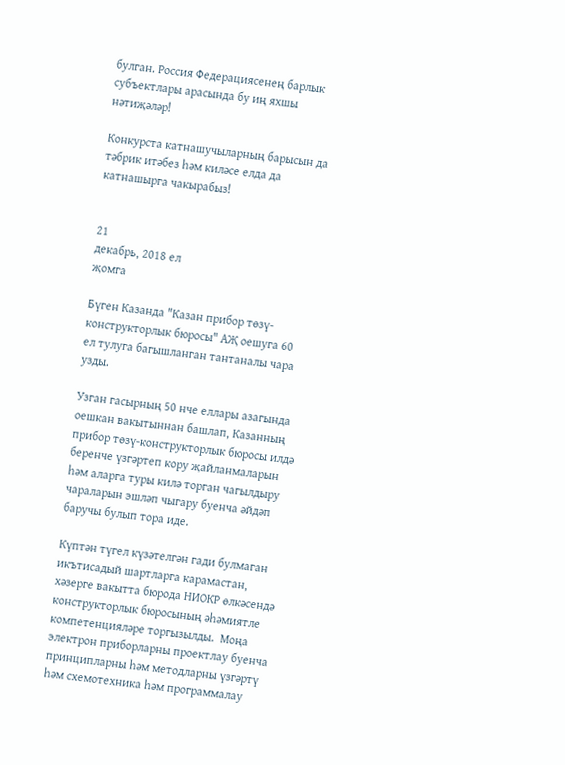булган. Россия Федерациясенең барлык субъектлары арасында бу иң яхшы нәтиҗәләр!

Конкурста катнашучыларның барысын да тәбрик итәбез һәм киләсе елда да катнашырга чакырабыз!


21
декабрь, 2018 ел
җомга

Бүген Казанда "Казан прибор төзү-конструкторлык бюросы" АҖ оешуга 60 ел тулуга багышланган тантаналы чара узды.

Узган гасырның 50 нче еллары азагында оешкан вакытыннан башлап, Казанның прибор төзү-конструкторлык бюросы илдә беренче үзгәртеп кору җайланмаларын һәм аларга туры килә торган чагылдыру чараларын эшләп чыгару буенча әйдәп баручы булып тора иде.

Күптән түгел күзәтелгән гади булмаган икътисадый шартларга карамастан, хәзерге вакытта бюрода НИОКР өлкәсендә конструкторлык бюросының әһәмиятле компетенцияләре торгызылды.  Моңа электрон приборларны проектлау буенча принципларны һәм методларны үзгәртү һәм схемотехника һәм программалау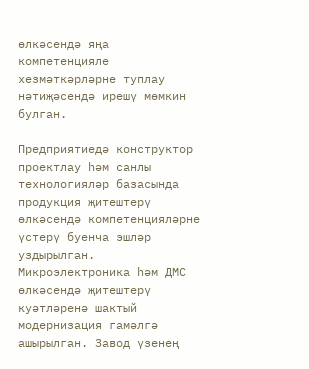өлкәсендә яңа компетенцияле хезмәткәрләрне туплау нәтиҗәсендә ирешү мөмкин булган.

Предприятиедә конструктор проектлау һәм санлы технологияләр базасында продукция җитештерү өлкәсендә компетенцияләрне үстерү буенча эшләр уздырылган. Микроэлектроника һәм ДМС өлкәсендә җитештерү куәтләренә шактый модернизация гамәлгә ашырылган. Завод үзенең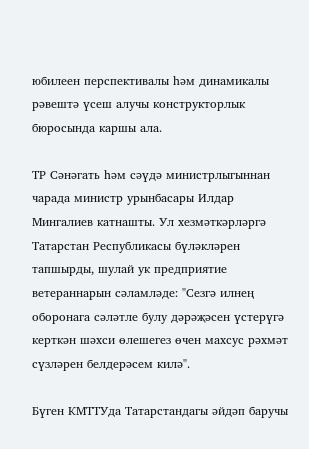юбилеен перспективалы һәм динамикалы рәвештә үсеш алучы конструкторлык бюросында каршы ала.

ТР Сәнәгать һәм сәүдә министрлыгыннан чарада министр урынбасары Илдар Мингалиев катнашты. Ул хезмәткәрләргә Татарстан Республикасы бүләкләрен тапшырды, шулай ук предприятие ветераннарын сәламләде: "Сезгә илнең оборонага сәләтле булу дәрәҗәсен үстерүгә керткән шәхси өлешегез өчен махсус рәхмәт сүзләрен белдерәсем килә".

Бүген КМТТУда Татарстандагы әйдәп баручы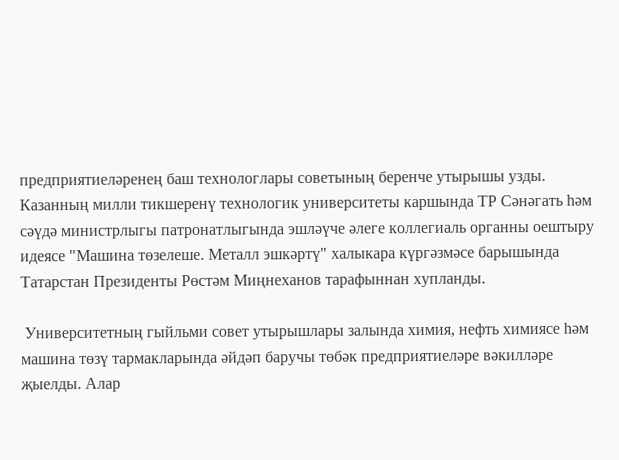предприятиеләренең баш технологлары советының беренче утырышы узды. Казанның милли тикшеренү технологик университеты каршында ТР Сәнәгать һәм сәүдә министрлыгы патронатлыгында эшләүче әлеге коллегиаль органны оештыру идеясе "Машина төзелеше. Металл эшкәртү" халыкара күргәзмәсе барышында Татарстан Президенты Рөстәм Миңнеханов тарафыннан хупланды.

 Университетның гыйльми совет утырышлары залында химия, нефть химиясе һәм машина төзү тармакларында әйдәп баручы төбәк предприятиеләре вәкилләре җыелды. Алар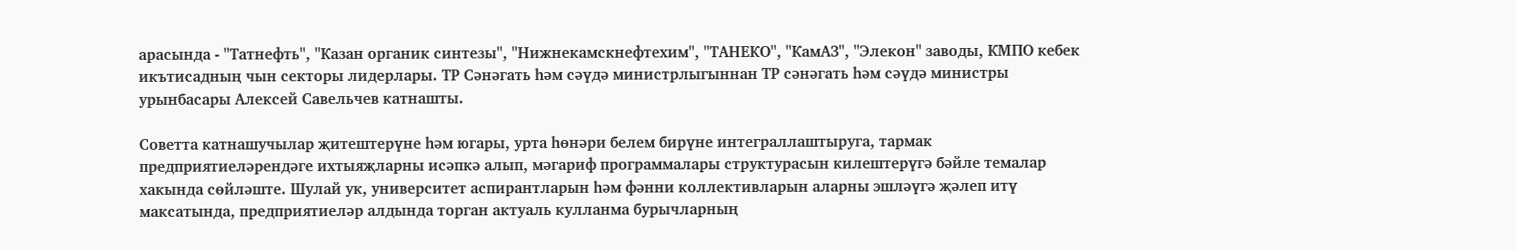арасында - "Татнефть", "Казан органик синтезы", "Нижнекамскнефтехим", "ТАНЕКО", "КамАЗ", "Элекон" заводы, КМПО кебек икътисадның чын секторы лидерлары. ТР Сәнәгать һәм сәүдә министрлыгыннан ТР сәнәгать һәм сәүдә министры урынбасары Алексей Савельчев катнашты.

Советта катнашучылар җитештерүне һәм югары, урта һөнәри белем бирүне интеграллаштыруга, тармак предприятиеләрендәге ихтыяҗларны исәпкә алып, мәгариф программалары структурасын килештерүгә бәйле темалар хакында сөйләште. Шулай ук, университет аспирантларын һәм фәнни коллективларын аларны эшләүгә җәлеп итү максатында, предприятиеләр алдында торган актуаль кулланма бурычларның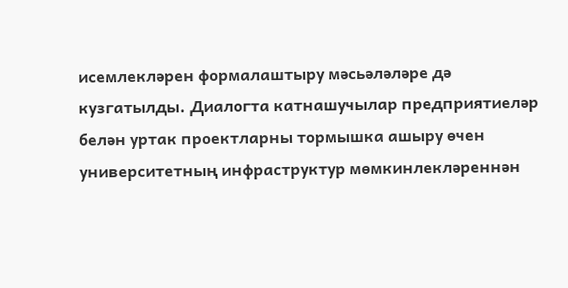исемлекләрен формалаштыру мәсьәләләре дә кузгатылды. Диалогта катнашучылар предприятиеләр белән уртак проектларны тормышка ашыру өчен университетның инфраструктур мөмкинлекләреннән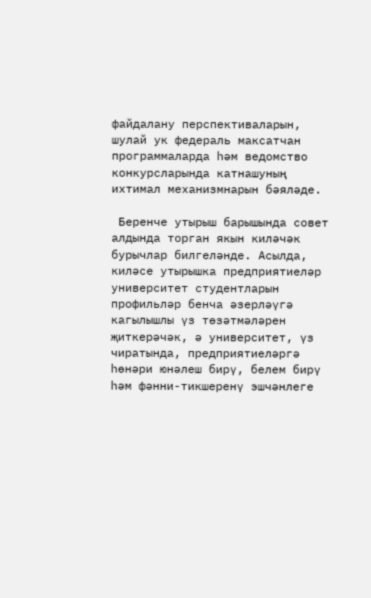файдалану перспективаларын, шулай ук федераль максатчан программаларда һәм ведомство конкурсларында катнашуның ихтимал механизмнарын бәяләде.

 Беренче утырыш барышында совет алдында торган якын киләчәк бурычлар билгеләнде. Асылда, киләсе утырышка предприятиеләр университет студентларын профильләр бенча әзерләүгә кагылышлы үз төзәтмәләрен җиткерәчәк, ә университет, үз чиратында, предприятиеләргә һөнәри юнәлеш бирү, белем бирү һәм фәнни-тикшеренү эшчәнлеге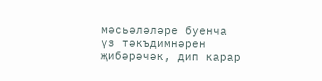мәсьәләләре буенча үз тәкъдимнәрен җибәрәчәк, дип карар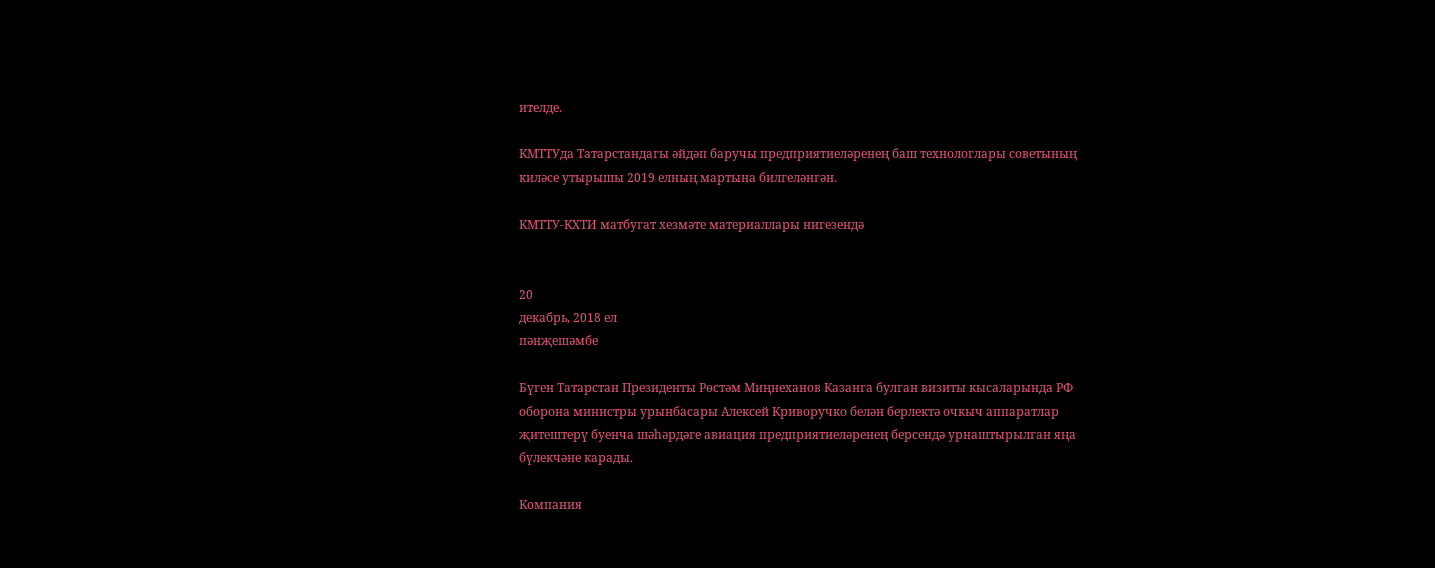ителде.

КМТТУда Татарстандагы әйдәп баручы предприятиеләренең баш технологлары советының киләсе утырышы 2019 елның мартына билгеләнгән.

КМТТУ-КХТИ матбугат хезмәте материаллары нигезендә


20
декабрь, 2018 ел
пәнҗешәмбе

Бүген Татарстан Президенты Рөстәм Миңнеханов Казанга булган визиты кысаларында РФ оборона министры урынбасары Алексей Криворучко белән берлектә очкыч аппаратлар җитештерү буенча шәһәрдәге авиация предприятиеләренең берсендә урнаштырылган яңа бүлекчәне карады.

Компания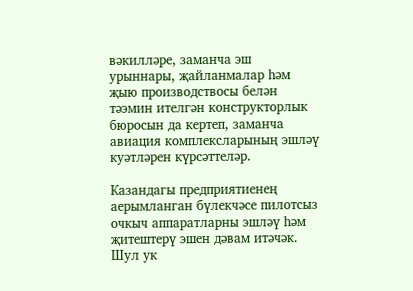вәкилләре, заманча эш урыннары, җайланмалар һәм җыю производствосы белән тәэмин ителгән конструкторлык бюросын да кертеп, заманча авиация комплексларының эшләү куәтләрен күрсәттеләр.

Казандагы предприятиенең аерымланган бүлекчәсе пилотсыз очкыч аппаратларны эшләү һәм җитештерү эшен дәвам итәчәк. Шул ук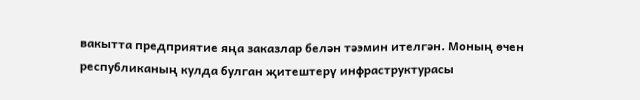вакытта предприятие яңа заказлар белән тәэмин ителгән. Моның өчен республиканың кулда булган җитештерү инфраструктурасы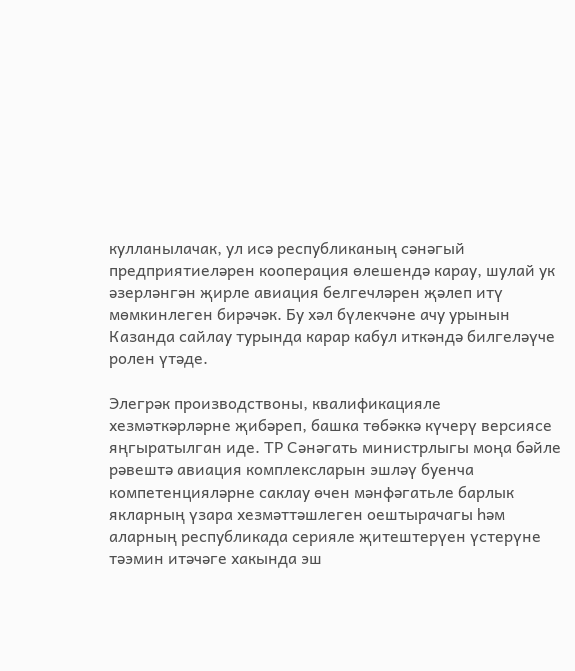кулланылачак, ул исә республиканың сәнәгый предприятиеләрен кооперация өлешендә карау, шулай ук әзерләнгән җирле авиация белгечләрен җәлеп итү мөмкинлеген бирәчәк. Бу хәл бүлекчәне ачу урынын Казанда сайлау турында карар кабул иткәндә билгеләүче ролен үтәде.

Элегрәк производствоны, квалификацияле хезмәткәрләрне җибәреп, башка төбәккә күчерү версиясе яңгыратылган иде. ТР Сәнәгать министрлыгы моңа бәйле рәвештә авиация комплексларын эшләү буенча компетенцияләрне саклау өчен мәнфәгатьле барлык якларның үзара хезмәттәшлеген оештырачагы һәм аларның республикада серияле җитештерүен үстерүне тәэмин итәчәге хакында эш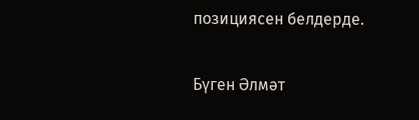позициясен белдерде.

Бүген Әлмәт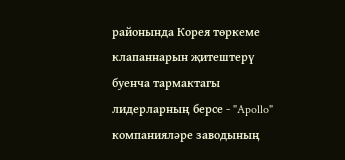районында Корея төркеме клапаннарын җитештерү буенча тармактагы лидерларның берсе - "Apollo" компанияләре заводының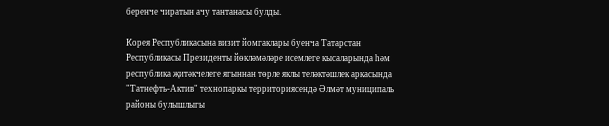беренче чиратын ачу тантанасы булды.

Корея Республикасына визит йомгаклары буенча Татарстан Республикасы Президенты йөкләмәләре исемлеге кысаларында һәм республика җитәкчелеге ягыннан төрле яклы теләктәшлек аркасында "Татнефть-Актив" технопаркы территориясендә Әлмәт муниципаль районы булышлыгы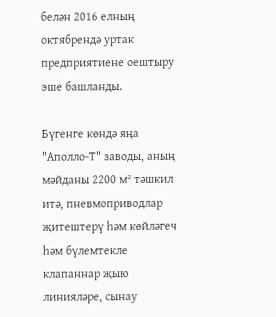белән 2016 елның октябрендә уртак предприятиене оештыру эше башланды.

Бүгенге көндә яңа "Аполло-Т" заводы, аның мәйданы 2200 м² тәшкил итә, пневмоприводлар җитештерү һәм көйләгеч һәм бүлемтекле клапаннар җыю линияләре, сынау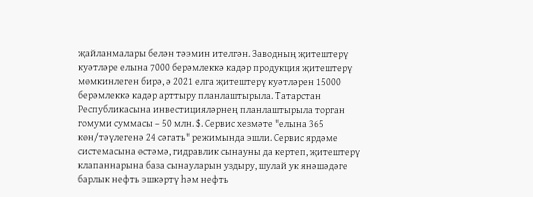җайланмалары белән тәэмин ителгән. Заводның җитештерү куәтләре елына 7000 берәмлеккә кадәр продукция җитештерү мөмкинлеген бирә, ә 2021 елга җитештерү куәтләрен 15000 берәмлеккә кадәр арттыру планлаштырыла. Татарстан Республикасына инвестицияләрнең планлаштырыла торган гомуми суммасы – 50 млн. $. Сервис хезмәте "елына 365 көн/тәүлегенә 24 сәгать" режимында эшли. Сервис ярдәме системасына өстәмә, гидравлик сынауны да кертеп, җитештерү клапаннарына база сынауларын уздыру, шулай ук янәшәдәге барлык нефть эшкәртү һәм нефть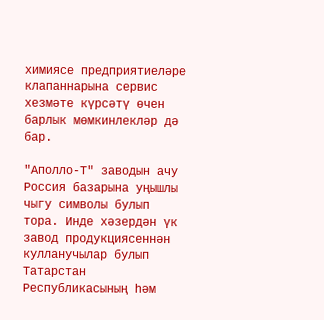химиясе предприятиеләре клапаннарына сервис хезмәте күрсәтү өчен барлык мөмкинлекләр дә бар.

"Аполло-Т" заводын ачу Россия базарына уңышлы чыгу символы булып тора. Инде хәзердән үк завод продукциясеннән кулланучылар булып Татарстан Республикасының һәм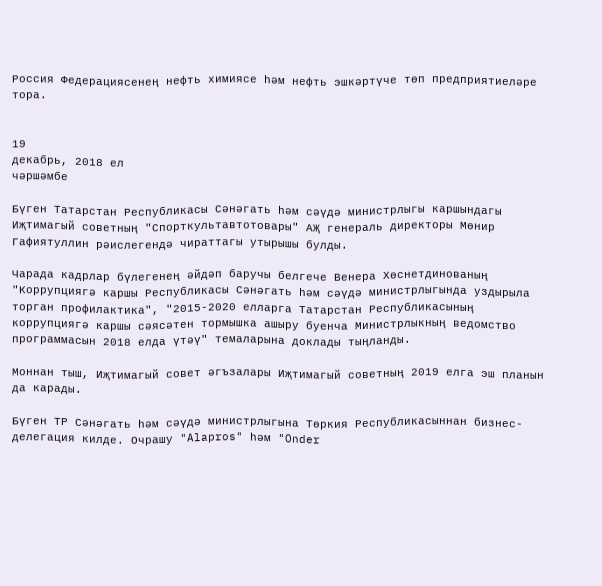Россия Федерациясенең нефть химиясе һәм нефть эшкәртүче төп предприятиеләре тора.


19
декабрь, 2018 ел
чәршәмбе

Бүген Татарстан Республикасы Сәнәгать һәм сәүдә министрлыгы каршындагы Иҗтимагый советның "Спорткультавтотовары" АҖ генераль директоры Мөнир Гафиятуллин рәислегендә чираттагы утырышы булды.

Чарада кадрлар бүлегенең әйдәп баручы белгече Венера Хөснетдинованың "Коррупциягә каршы Республикасы Сәнәгать һәм сәүдә министрлыгында уздырыла торган профилактика", "2015-2020 елларга Татарстан Республикасының коррупциягә каршы сәясәтен тормышка ашыру буенча Министрлыкның ведомство программасын 2018 елда үтәү" темаларына доклады тыңланды.

Моннан тыш, Иҗтимагый совет әгъзалары Иҗтимагый советның 2019 елга эш планын да карады.

Бүген ТР Сәнәгать һәм сәүдә министрлыгына Төркия Республикасыннан бизнес-делегация килде. Очрашу "Alapros" һәм "Onder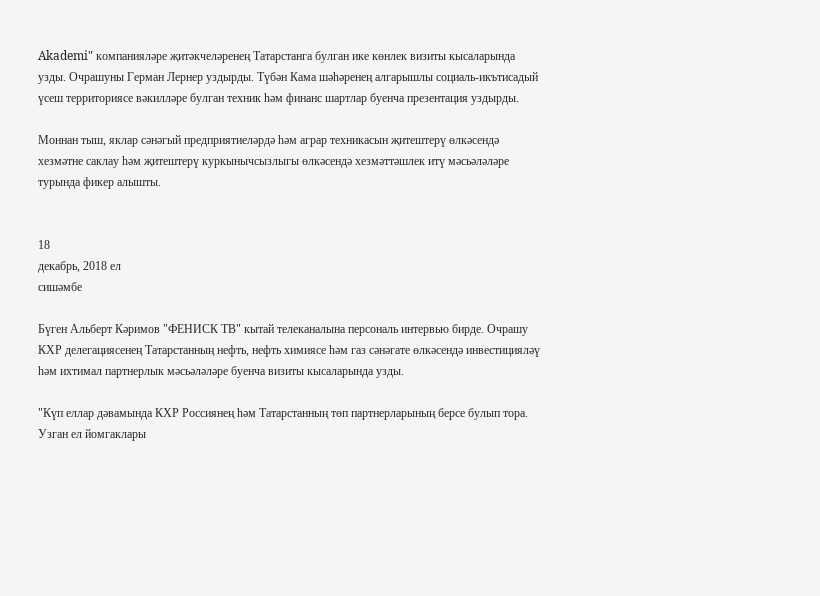Akademi" компанияләре җитәкчеләренең Татарстанга булган ике көнлек визиты кысаларында узды. Очрашуны Герман Лернер уздырды. Түбән Кама шәһәренең алгарышлы социаль-икътисадый үсеш территориясе вәкилләре булган техник һәм финанс шартлар буенча презентация уздырды.

Моннан тыш, яклар сәнәгый предприятиеләрдә һәм аграр техникасын җитештерү өлкәсендә хезмәтне саклау һәм җитештерү куркынычсызлыгы өлкәсендә хезмәттәшлек итү мәсьәләләре турында фикер алышты.


18
декабрь, 2018 ел
сишәмбе

Бүген Альберт Кәримов "ФЕНИСК ТВ" кытай телеканалына персональ интервью бирде. Очрашу КХР делегациясенең Татарстанның нефть, нефть химиясе һәм газ сәнәгате өлкәсендә инвестицияләү һәм ихтимал партнерлык мәсьәләләре буенча визиты кысаларында узды.

"Күп еллар дәвамында КХР Россиянең һәм Татарстанның төп партнерларының берсе булып тора. Узган ел йомгаклары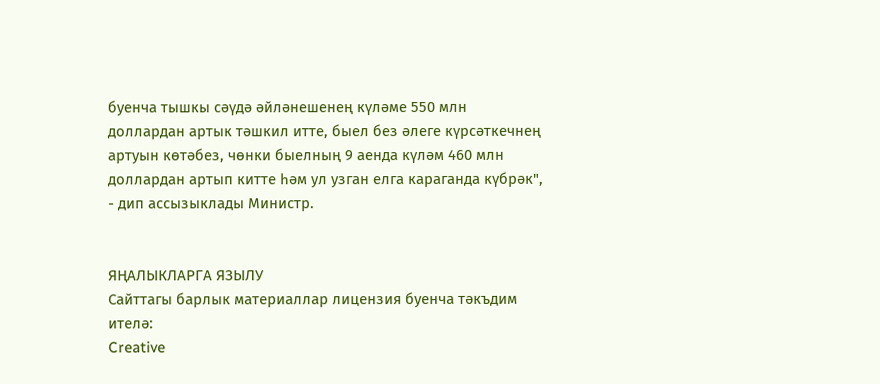буенча тышкы сәүдә әйләнешенең күләме 550 млн доллардан артык тәшкил итте, быел без әлеге күрсәткечнең артуын көтәбез, чөнки быелның 9 аенда күләм 460 млн доллардан артып китте һәм ул узган елга караганда күбрәк", - дип ассызыклады Министр.


ЯҢАЛЫКЛАРГА ЯЗЫЛУ
Сайттагы барлык материаллар лицензия буенча тәкъдим ителә:
Creative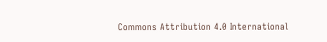Commons Attribution 4.0 International